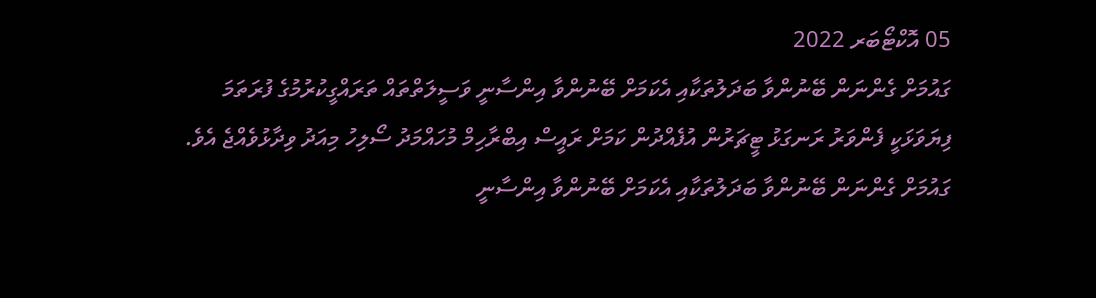05 އޮކްޓޯބަރ 2022
ގައުމަށް ގެންނަން ބޭނުންވާ ބަދަލުތަކާއި އެކަމަށް ބޭނުންވާ އިންސާނީ ވަސީލަތްތައް ތަރައްގީކުރުމުގެ ފުރަތަމަ ފިޔަވަޅަކީ ފެންވަރު ރަނގަޅު ޓީޗަރުން އުފެއްދުން ކަމަށް ރައީސް އިބްރާހިމް މުހައްމަދު ސޯލިހު މިއަދު ވިދާޅުވެއްޖެ އެވެ.
ގައުމަށް ގެންނަން ބޭނުންވާ ބަދަލުތަކާއި އެކަމަށް ބޭނުންވާ އިންސާނީ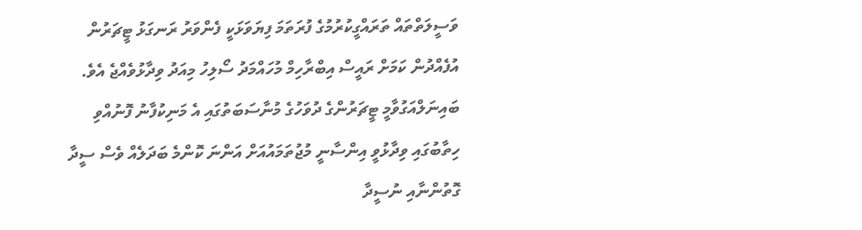ވަސީލަތްތައް ތަރައްގީކުރުމުގެ ފުރަތަމަ ފިޔަވަޅަކީ ފެންވަރު ރަނގަޅު ޓީޗަރުން އުފެއްދުން ކަމަށް ރައީސް އިބްރާހިމް މުހައްމަދު ސޯލިހު މިއަދު ވިދާޅުވެއްޖެ އެވެ.
ބައިނަލްއަގުވާމީ ޓީޗަރުންގެ ދުވަހުގެ މުނާސަބަތުގައި އެ މަނިކުފާނު ފޮނުއްވި ހިތާބުގައި ވިދާޅުވީ އިންސާނީ މުޖުތަމައުއަށް އަންނަ ކޮންމެ ބަދަލެއް ވެސް ސީދާ ގޮތުންނާއި ނުސީދާ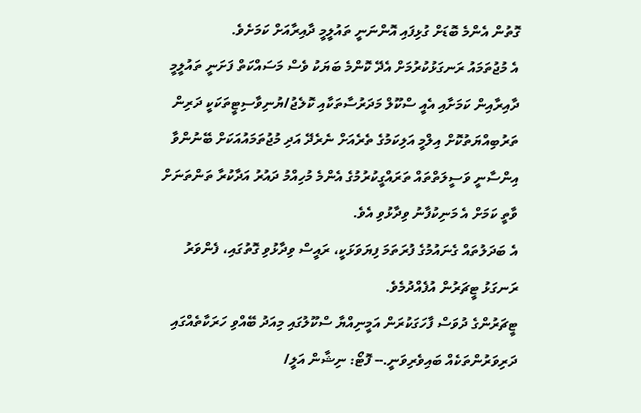ގޮތުން އެންމެ ބޮޑަށް ގުޅިފައި އޮންނަނީ ތައުލީމީ ދާއިރާއަށް ކަމަށެވެ.
އެ މުޖުތަމައު ރަނގަޅުކުރުމަށް އެދޭ ކޮންމެ ބަޔަކު ވެސް މަސައްކަތް ފަށަނީ ތައުލީމީ ދާއިރާއިން ކަމަށާއި އެއީ ސްކޫލް މަދަރުސާތަކާއި ކޮލެޖު/ޔުނިވާސިޓީތަކަކީ ދަރިން ތަރުބިއްޔަތުކޮށް އިލްމީ އަލިކަމުގެ ތެރެއަށް ނެރެދޭ އަދި މުޖުތަމައުއަކަށް ބޭނުންވާ އިންސާނީ ވަސީލަތްތައް ތަރައްގީކުރުމުގެ އެންމެ މުހިއްމު ދައުރު އަދާކުރާ ތަންތަނަށް ވާތީ ކަމަށް އެ މަނިކުފާނު ވިދާޅުވި އެވެ.
އެ ބަދަލުތައް ގެނައުމުގެ ފުރަތަމަ ފިޔަވަޅަކީ، ރައީސް ވިދާޅުވި ގޮތުގައި، ފެންވަރު ރަނގަޅު ޓީޗަރުން އުފެއްދުމެވެ.
ޓީޗަރުންގެ ދުވަސް ފާހަގަކުރަން އަމީނިއްޔާ ސްކޫލުގައި މިއަދު ބޭއްވި ހަރަކާތެއްގައި ދަރިވަރުންތަކެއް ބައިވެރިވަނީ.-- ފޮޓޯ: ނިޝާން އަލީ/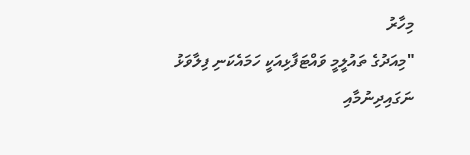މިހާރު
"މިއަދުގެ ތައުލީމީ ވައްޓަފާޅިއަކީ ހަމައެކަނި ފިލާވަޅު ނަގައިދިނުމާއި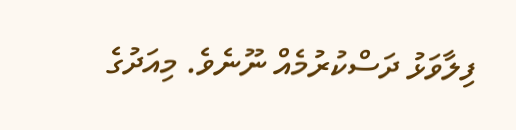ފިލާވަޅު ދަސްކުރުމެއް ނޫނެވެ. މިއަދުގެ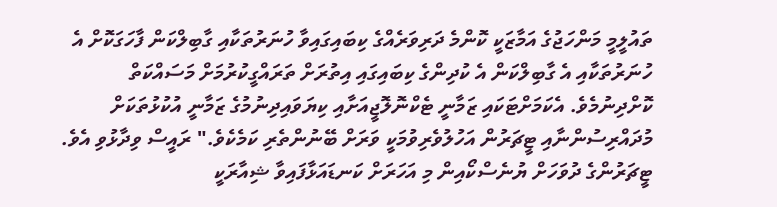ތައުލީމީ މަންހަޖުގެ އަމާޒަކީ ކޮންމެ ދަރިވަރެއްގެ ކިބައިގައިވާ ހުނަރުތަކާއި ގާބިލްކަން ފާހަގަކޮށް އެ ހުނަރުތަކާއި އެ ގާބިލްކަން އެ ކުދިންގެ ކިބައިގައި އިތުރަށް ތަރައްގީކުރުމަށް މަސައްކަތް ކޮށްދިނުމެވެ. އެކަމަށްޓަކައި ޒަމާނީ ޓެކްނޮލޮޖީއަށާއި ކިޔަވައިދިނުމުގެ ޒަމާނީ އުކުޅުތަކަށް މުދައްރިސުންނާއި ޓީޗަރުން އަހުލުވެރިވުމަކީ ވަރަށް ބޭނުންތެރި ކަމެކެވެ." ރައީސް ވިދާޅުވި އެވެ.
ޓީޗަރުންގެ ދުވަހަށް ޔުނެސްކޯއިން މި އަހަރަށް ކަނޑައަޅާފައިވާ ޝިއާރަކީ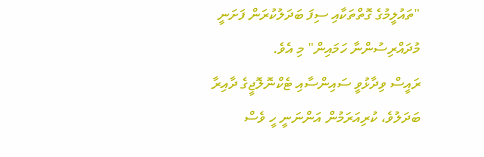"ތައުލީމުގެ ގޮތްތަކާއި ސިފަ ބަދަލުކުރަން ފަށަނީ މުދައްރިސުންނާ ހަމައިން" މި އެވެ.
ރައީސް ވިދާޅުވީ ސައިންސާއި ޓެކްނޮލޮޖީގެ ދާއިރާ ބަދަލުވެ، ކުރިއަރަމުން އަންނަނީ ހީ ވެސް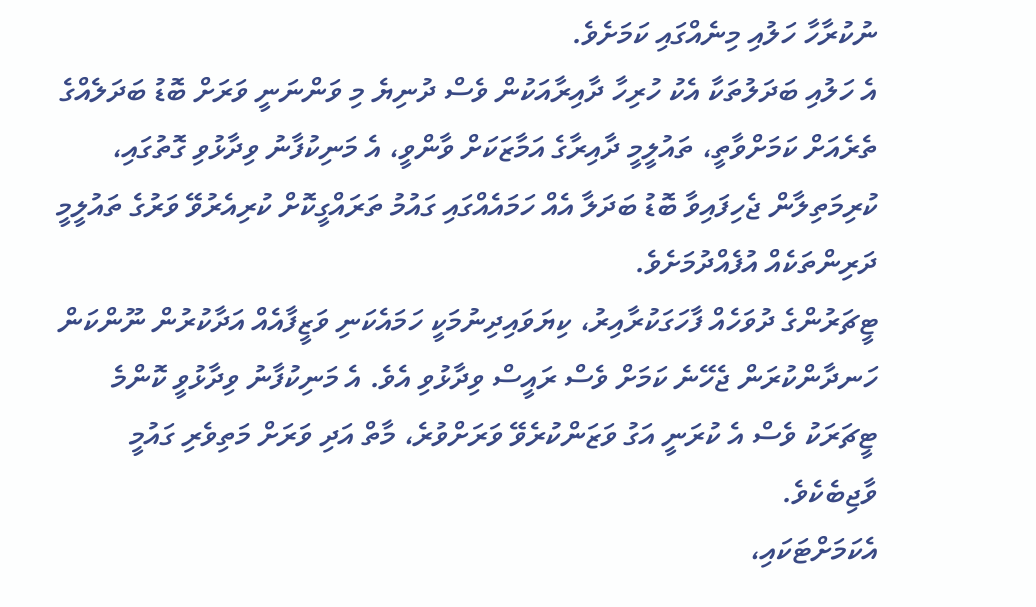ނުކުރާހާ ހަލުއި މިނެއްގައި ކަމަށެވެ.
އެ ހަލުއި ބަދަލުތަކާ އެކު ހުރިހާ ދާއިރާއަކުން ވެސް ދުނިޔެ މި ވަންނަނީ ވަރަށް ބޮޑު ބަދަލެއްގެ ތެރެއަށް ކަމަށްވާތީ، ތައުލީމީ ދާއިރާގެ އަމާޒަކަށް ވާންވީ، އެ މަނިކުފާނު ވިދާޅުވި ގޮތުގައި، ކުރިމަތިލާން ޖެހިފައިވާ ބޮޑު ބަދަލާ އެއް ހަމައެއްގައި ގައުމު ތަރައްގީކޮށް ކުރިއެރުވޭ ވަރުގެ ތައުލީމީ ދަރިންތަކެއް އުފެއްދުމަށެވެ.
ޓީޗަރުންގެ ދުވަހެއް ފާހަގަކުރާއިރު، ކިޔަވައިދިނުމަކީ ހަމައެކަނި ވަޒީފާއެއް އަދާކުރުން ނޫންކަން ހަނދާންކުރަން ޖެހޭނެ ކަމަށް ވެސް ރައީސް ވިދާޅުވި އެވެ. އެ މަނިކުފާނު ވިދާޅުވީ ކޮންމެ ޓީޗަރަކު ވެސް އެ ކުރަނީ އަގު ވަޒަންކުރެވޭ ވަރަށްވުރެ، މާތް އަދި ވަރަށް މަތިވެރި ގައުމީ ވާޖިބެކެވެ.
އެކަމަށްޓަކައި،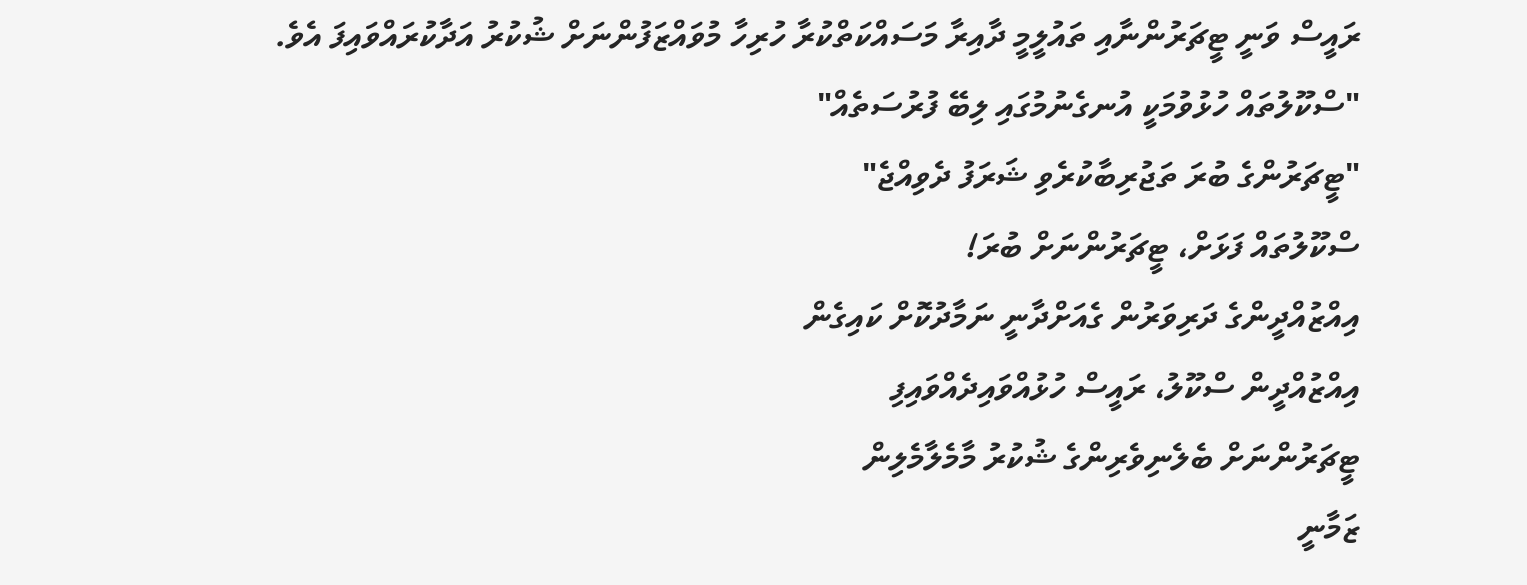ރައީސް ވަނީ ޓީޗަރުންނާއި ތައުލީމީ ދާއިރާ މަސައްކަތްކުރާ ހުރިހާ މުވައްޒަފުންނަށް ޝުކުރު އަދާކުރައްވައިފަ އެވެ.
"ސްކޫލުތައް ހުޅުވުމަކީ އުނގެނުމުގައި ލިބޭ ފުރުސަތެއް"
"ޓީޗަރުންގެ ބުރަ ތަޖުރިބާކުރެވި ޝަރަފު ދެވިއްޖެ"
ސްކޫލުތައް ފަޅަށް، ޓީޗަރުންނަށް ބުރަ!
އިއްޒުއްދީންގެ ދަރިވަރުން ގެއަށްދާނީ ނަމާދުކޮށް ކައިގެން
އިއްޒުއްދީން ސްކޫލު، ރައީސް ހުޅުއްވައިދެއްވައިފި
ޓީޗަރުންނަށް ބެލެނިވެރިންގެ ޝުކުރު މާމެލާމެލިން
ޒަމާނީ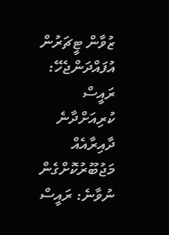ޒުވާން ޓީޗަރުން އުފައްދަންޖެހޭ: ރައީސް
ކުރިއަށްދާނެ ދާއިރާއެއް މަޖުބޫރުކޮށްގެން ނުވާނެ: ރައީސް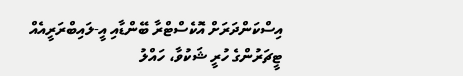އިސްކަންދަރަށް އޮކެސްޓްރާ ބޭންޑާއި އީ-ލައިބްރަރީއެއް
ޓީޗަރުންގެ ހުރީ ޝަކުވާ، ހައްލު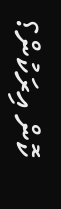ކޮން އިރަކުން؟